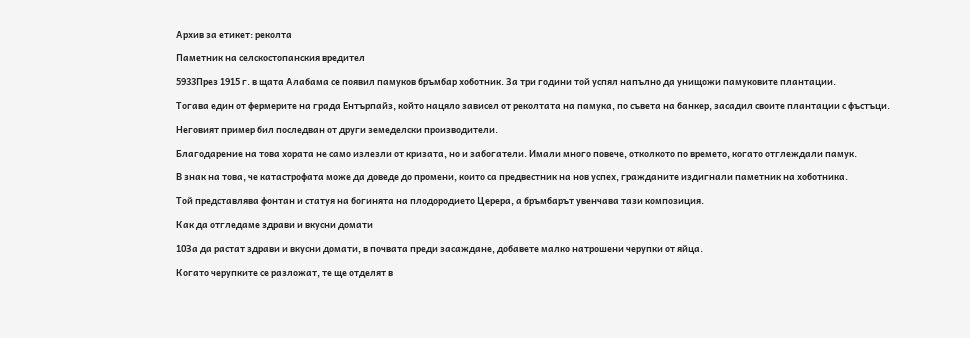Архив за етикет: реколта

Паметник на селскостопанския вредител

5933През 1915 г. в щата Алабама се появил памуков бръмбар хоботник. За три години той успял напълно да унищожи памуковите плантации.

Тогава един от фермерите на града Ентърпайз, който нацяло зависел от реколтата на памука, по съвета на банкер, засадил своите плантации с фъстъци.

Неговият пример бил последван от други земеделски производители.

Благодарение на това хората не само излезли от кризата, но и забогатели. Имали много повече, отколкото по времето, когато отглеждали памук.

В знак на това, че катастрофата може да доведе до промени, които са предвестник на нов успех, гражданите издигнали паметник на хоботника.

Той представлява фонтан и статуя на богинята на плодородието Церера, а бръмбарът увенчава тази композиция.

Как да отгледаме здрави и вкусни домати

10За да растат здрави и вкусни домати, в почвата преди засаждане, добавете малко натрошени черупки от яйца.

Когато черупките се разложат, те ще отделят в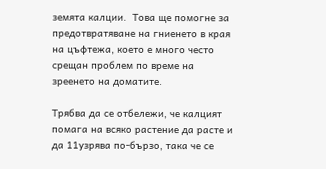земята калции.  Това ще помогне за предотвратяване на гниенето в края на цъфтежа, което е много често срещан проблем по време на зреенето на доматите.

Трябва да се отбележи, че калцият помага на всяко растение да расте и да 11узрява по-бързо, така че се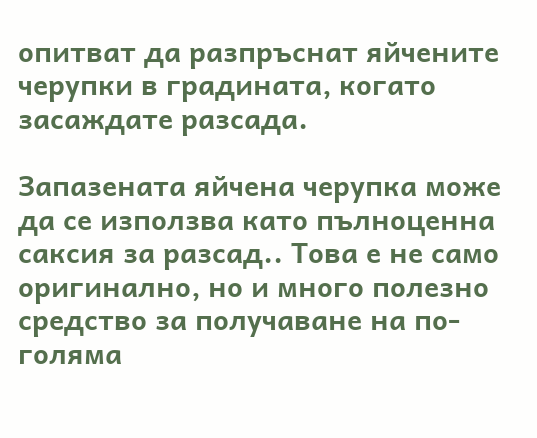опитват да разпръснат яйчените черупки в градината, когато засаждате разсада.

Запазената яйчена черупка може да се използва като пълноценна саксия за разсад.. Това е не само оригинално, но и много полезно средство за получаване на по-голяма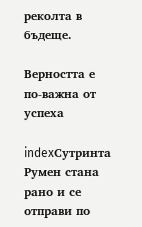реколта в бъдеще.

Верността е по-важна от успеха

indexСутринта Румен стана рано и се отправи по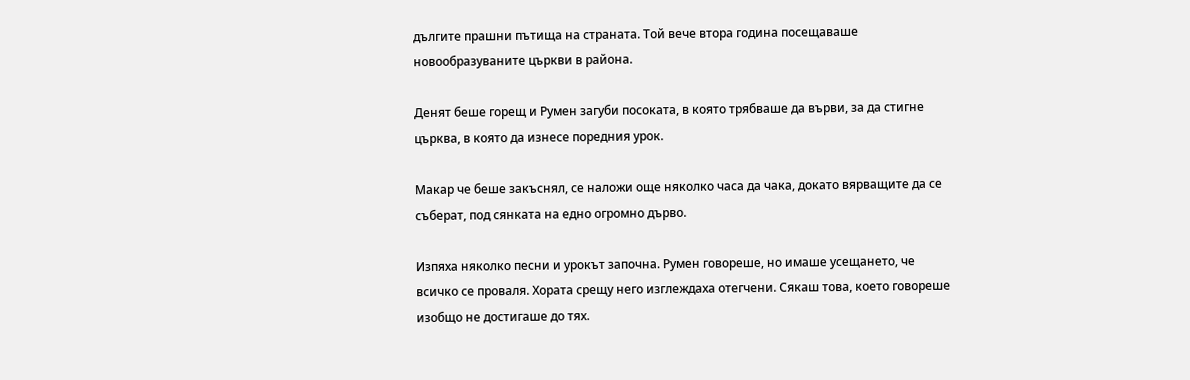дългите прашни пътища на страната. Той вече втора година посещаваше новообразуваните църкви в района.

Денят беше горещ и Румен загуби посоката, в която трябваше да върви, за да стигне църква, в която да изнесе поредния урок.

Макар че беше закъснял, се наложи още няколко часа да чака, докато вярващите да се съберат, под сянката на едно огромно дърво.

Изпяха няколко песни и урокът започна. Румен говореше, но имаше усещането, че всичко се проваля. Хората срещу него изглеждаха отегчени. Сякаш това, което говореше изобщо не достигаше до тях.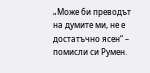„Може би преводът на думите ми, не е достатъчно ясен“ – помисли си Румен.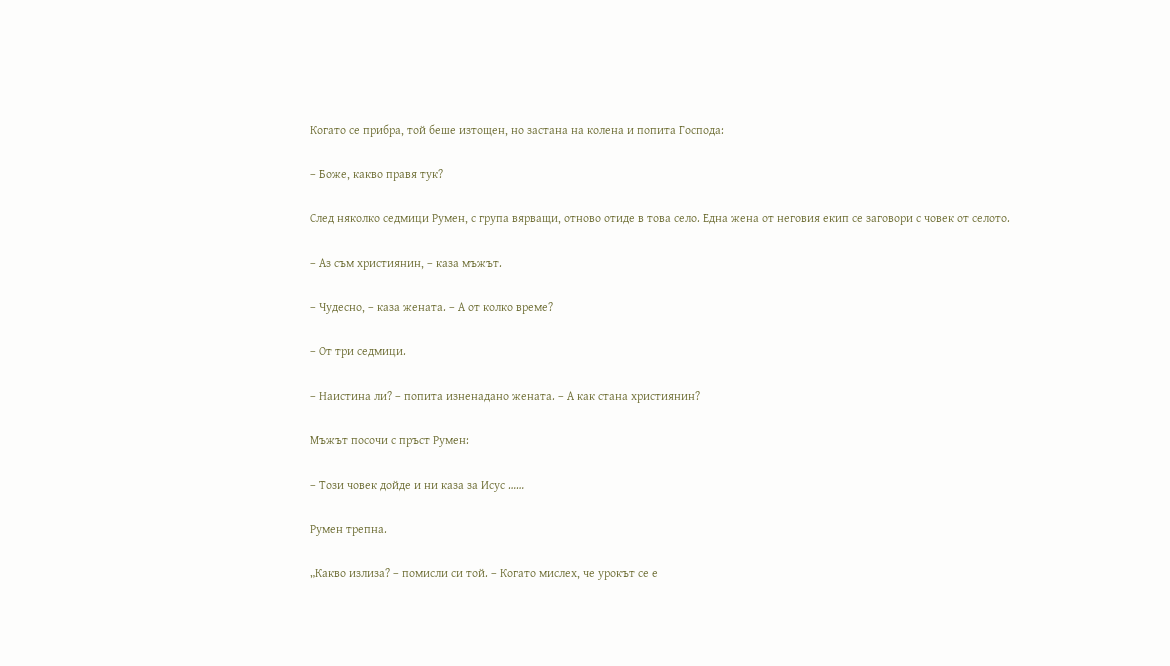Когато се прибра, той беше изтощен, но застана на колена и попита Господа:

– Боже, какво правя тук?

След няколко седмици Румен, с група вярващи, отново отиде в това село. Една жена от неговия екип се заговори с човек от селото.

– Аз съм християнин, – каза мъжът.

– Чудесно, – каза жената. – А от колко време?

– От три седмици.

– Наистина ли? – попита изненадано жената. – А как стана християнин?

Мъжът посочи с пръст Румен:

– Този човек дойде и ни каза за Исус ……

Румен трепна.

„Какво излиза? – помисли си той. – Когато мислех, че урокът се е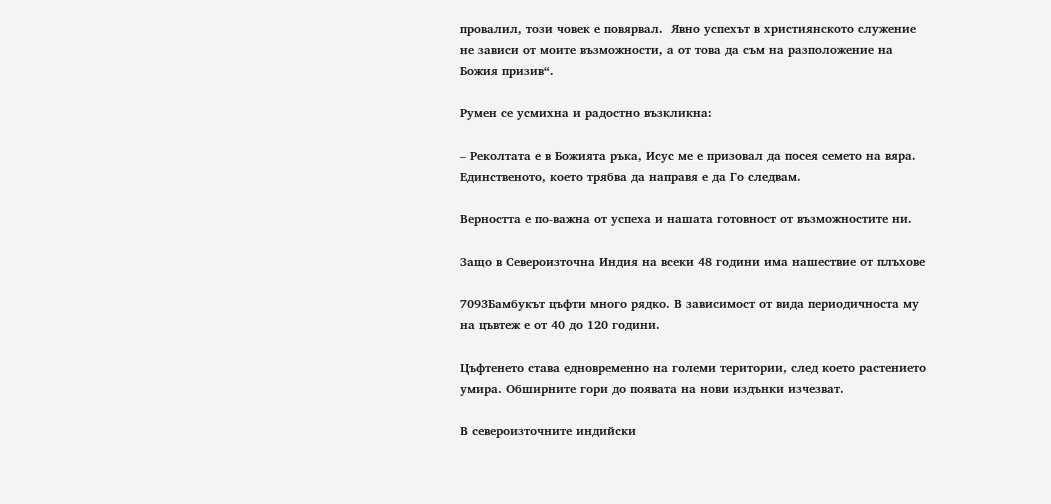провалил, този човек е повярвал.  Явно успехът в християнското служение не зависи от моите възможности, а от това да съм на разположение на Божия призив“.

Румен се усмихна и радостно възкликна:

– Реколтата е в Божията ръка, Исус ме е призовал да посея семето на вяра. Единственото, което трябва да направя е да Го следвам.

Верността е по-важна от успеха и нашата готовност от възможностите ни.

Защо в Североизточна Индия на всеки 48 години има нашествие от плъхове

7093Бамбукът цъфти много рядко. В зависимост от вида периодичноста му на цъвтеж е от 40 до 120 години.

Цъфтенето става едновременно на големи територии, след което растението умира. Обширните гори до появата на нови издънки изчезват.

В североизточните индийски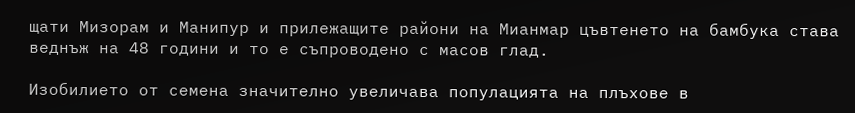щати Мизорам и Манипур и прилежащите райони на Мианмар цъвтенето на бамбука става веднъж на 48 години и то е съпроводено с масов глад.

Изобилието от семена значително увеличава популацията на плъхове в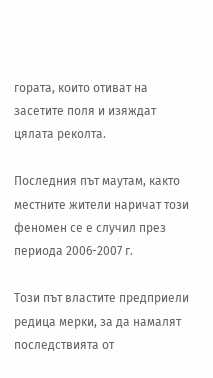гората, които отиват на засетите поля и изяждат цялата реколта.

Последния път маутам, както местните жители наричат този феномен се е случил през периода 2006-2007 г.

Този път властите предприели редица мерки, за да намалят последствията от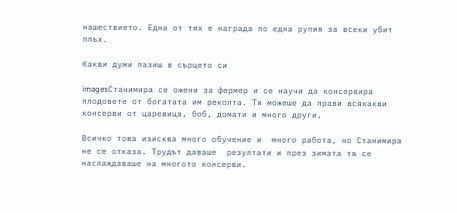нашествието. Една от тях е награда по една рупия за всеки убит плъх.

Какви думи пазиш в сърцето си

imagesСтанимира се ожени за фермер и се научи да консервира плодовете от богатата им реколта. Тя можеше да прави всякакви консерви от царевица, боб, домати и много други.

Всичко това изисква много обучение и  много работа, но Станимира не се отказа. Трудът даваше  резултати и през зимата тя се наслаждаваше на многото консерви.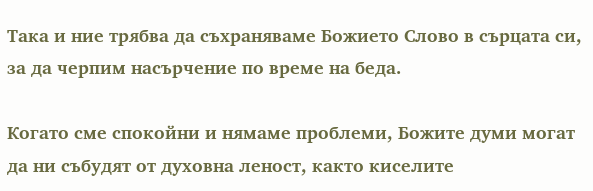Така и ние трябва да съхраняваме Божието Слово в сърцата си, за да черпим насърчение по време на беда.

Когато сме спокойни и нямаме проблеми, Божите думи могат да ни събудят от духовна леност, както киселите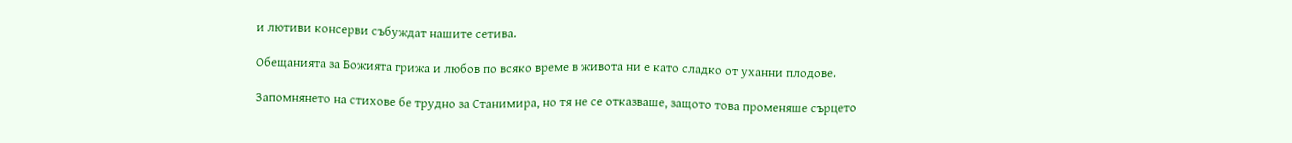и лютиви консерви събуждат нашите сетива.

Обещанията за Божията грижа и любов по всяко време в живота ни е като сладко от уханни плодове.

Запомнянето на стихове бе трудно за Станимира, но тя не се отказваше, защото това променяше сърцето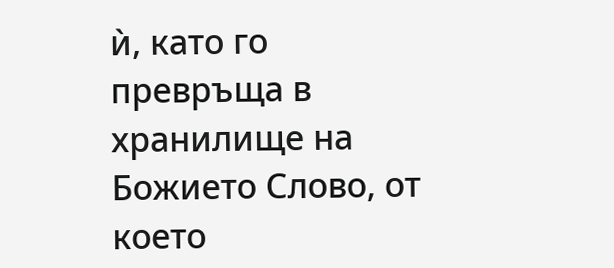ѝ, като го превръща в хранилище на Божието Слово, от което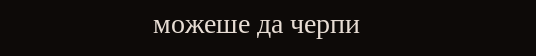можеше да черпи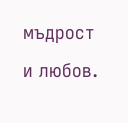мъдрост и любов.